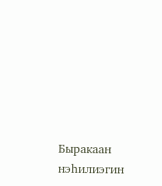Быракаан нэһилиэгин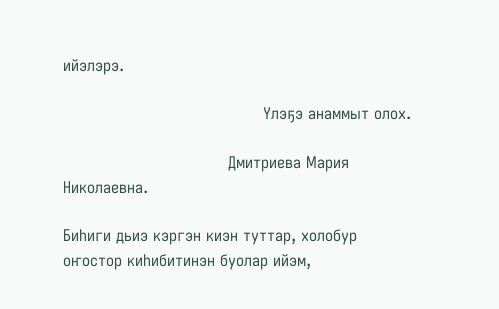ийэлэрэ.

                                        Үлэҕэ анаммыт олох.

                                 Дмитриева Мария  Николаевна.

Биһиги дьиэ кэргэн киэн туттар, холобур оҥостор киһибитинэн буолар ийэм,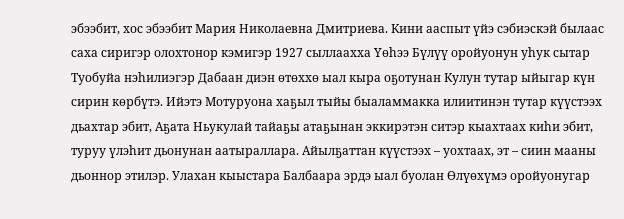эбээбит, хос эбээбит Мария Николаевна Дмитриева. Кини ааспыт үйэ сэбиэскэй былаас саха сиригэр олохтонор кэмигэр 1927 сыллаахха Үөһээ Бүлүү оройуонун уһук сытар Туобуйа нэһилиэгэр Дабаан диэн өтөххө ыал кыра оҕотунан Кулун тутар ыйыгар күн сирин көрбүтэ. Ийэтэ Мотуруона хаҕыл тыйы быаламмакка илиитинэн тутар күүстээх дьахтар эбит, Аҕата Ньукулай тайаҕы атаҕынан эккирэтэн ситэр кыахтаах киһи эбит, туруу үлэһит дьонунан аатыраллара. Айылҕаттан күүстээх – уохтаах, эт – сиин мааны дьоннор этилэр. Улахан кыыстара Балбаара эрдэ ыал буолан Өлүөхүмэ оройуонугар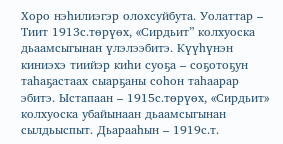Хоро нэһилиэгэр олохсуйбута. Уолаттар – Тиит 1913с.төрүөх, «Сирдьит” колхуоска дьаамсыгынан үлэлээбитэ. Күүһүнэн киниэхэ тиийэр киһи суоҕа – соҕотоҕун таһаҕастаах сыарҕаны соһон таһаарар эбитэ. Ыстапаан – 1915с.төрүөх, «Сирдьит» колхуоска убайынаан дьаамсыгынан сылдьыспыт. Дьарааһын – 1919с.т.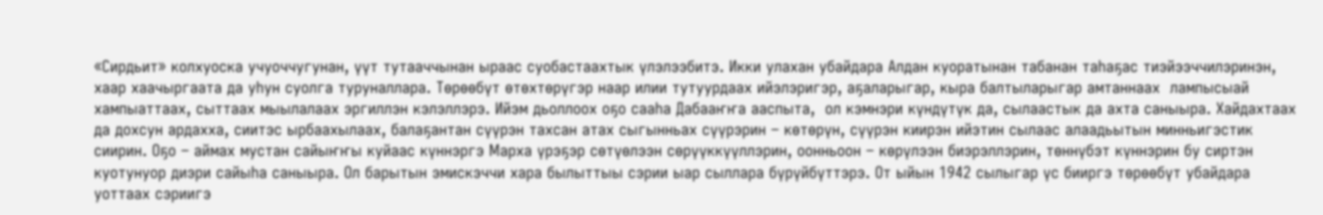«Сирдьит» колхуоска учуоччугунан, үүт тутааччынан ыраас суобастаахтык үлэлээбитэ. Икки улахан убайдара Алдан куоратынан табанан таһаҕас тиэйээччилэринэн, хаар хаачыргаата да уһун суолга туруналлара. Төрөөбүт өтөхтөрүгэр наар илии тутуурдаах ийэлэригэр, аҕаларыгар, кыра балтыларыгар амтаннаах  лампысыай хампыаттаах, сыттаах мыылалаах эргиллэн кэлэллэрэ. Ийэм дьоллоох оҕо сааһа Дабааҥҥа ааспыта,  ол кэмнэри күндүтүк да, сылаастык да ахта саныыра. Хайдахтаах да дохсун ардахха, сиитэс ырбаахылаах, балаҕантан сүүрэн тахсан атах сыгынньах сүүрэрин – көтөрүн, сүүрэн киирэн ийэтин сылаас алаадьытын минньигэстик сиирин. Оҕо – аймах мустан сайыҥҥы куйаас күннэргэ Марха үрэҕэр сөтүөлээн сөрүүккүүллэрин, оонньоон – көрүлээн биэрэллэрин, төннүбэт күннэрин бу сиртэн куотунуор диэри сайыһа саныыра. Ол барытын эмискэччи хара былыттыы сэрии ыар сыллара бүрүйбүттэрэ. От ыйын 1942 сылыгар үс бииргэ төрөөбүт убайдара уоттаах сэриигэ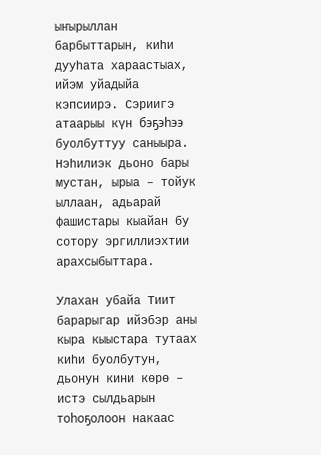ыҥырыллан барбыттарын, киһи дууһата хараастыах, ийэм уйадыйа кэпсиирэ. Сэриигэ атаарыы күн бэҕэһээ буолбуттуу саныыра. Нэһилиэк дьоно бары мустан, ырыа – тойук ыллаан, адьарай фашистары кыайан бу сотору эргиллиэхтии арахсыбыттара.

Улахан убайа Тиит барарыгар ийэбэр аны кыра кыыстара тутаах киһи буолбутун, дьонун кини көрө – истэ сылдьарын тоһоҕолоон накаас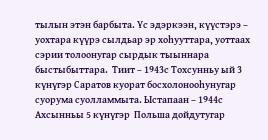тылын этэн барбыта. Үс эдэркээн, күүстэрэ – уохтара күүрэ сылдьар эр хоһууттара, уоттаах сэрии толоонугар сырдык тыыннара быстыбыттара.  Тиит – 1943с Тохсунньу ый 3 күнүгэр Саратов куорат босхолонооһунугар суорума суолламмыта. Ыстапаан – 1944с Ахсынньы 5 күнүгэр  Польша дойдутугар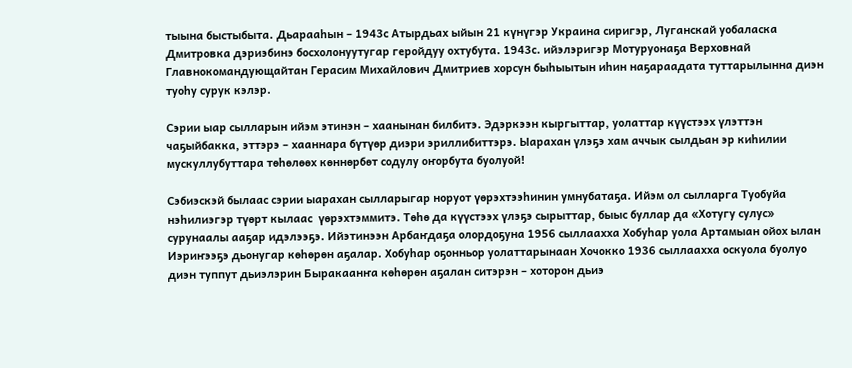тыына быстыбыта. Дьарааһын – 1943с Атырдьах ыйын 21 күнүгэр Украина сиригэр, Луганскай уобаласка Дмитровка дэриэбинэ босхолонуутугар геройдуу охтубута. 1943с. ийэлэригэр Мотуруонаҕа Верховнай Главнокомандующайтан Герасим Михайлович Дмитриев хорсун быһыытын иһин наҕараадата туттарылынна диэн туоһу сурук кэлэр.

Сэрии ыар сылларын ийэм этинэн – хаанынан билбитэ. Эдэркээн кыргыттар, уолаттар күүстээх үлэттэн чаҕыйбакка, эттэрэ – хааннара бүтүөр диэри эриллибиттэрэ. Ыарахан үлэҕэ хам аччык сылдьан эр киһилии мускуллубуттара төһөлөөх көннөрбөт содулу оҥорбута буолуой!

Сэбиэскэй былаас сэрии ыарахан сылларыгар норуот үөрэхтээһинин умнубатаҕа. Ийэм ол сылларга Туобуйа нэһилиэгэр түөрт кылаас  үөрэхтэммитэ. Төһө да күүстээх үлэҕэ сырыттар, быыс буллар да «Хотугу сулус» сурунаалы ааҕар идэлээҕэ. Ийэтинээн Арбаҥдаҕа олордоҕуна 1956 сыллаахха Хобуһар уола Артамыан ойох ылан Иэриҥээҕэ дьонугар көһөрөн аҕалар. Хобуһар оҕонньор уолаттарынаан Хочокко 1936 сыллаахха оскуола буолуо диэн туппут дьиэлэрин Быракаанҥа көһөрөн аҕалан ситэрэн – хоторон дьиэ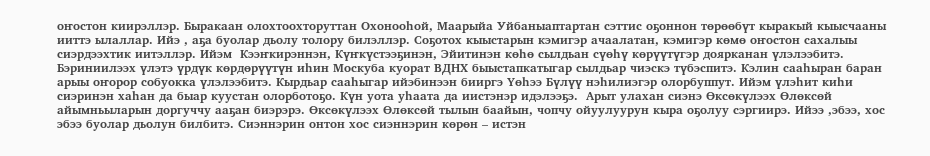оҥостон киирэллэр. Быракаан олохтоохторуттан Охонооһой, Маарыйа Уйбаныаптартан сэттис оҕоннон төрөөбүт кыракый кыысчааны ииттэ ылаллар. Ийэ , аҕа буолар дьолу толору билэллэр. Соҕотох кыыстарын кэмигэр ачаалатан, кэмигэр көмө оҥостон сахалыы сиэрдээхтик иитэллэр. Ийэм  Кээҥкирэннэн, Күҥкүстээҕинэн, Эйитинэн көһө сылдьан сүөһү көрүүтүгэр доярканан үлэлээбитэ. Бэриниилээх үлэтэ үрдүк көрдөрүүтүн иһин Москуба куорат ВДНХ быыстапкатыгар сылдьар чиэскэ түбэспитэ. Кэлин сааһыран баран арыы оҥорор собуокка үлэлээбитэ. Кырдьар сааһыгар ийэбинээн бииргэ Үөһээ Бүлүү нэһилиэгэр олорбуппут. Ийэм үлэһит киһи сиэринэн хаһан да быар куустан олорботоҕо. Күн уота уһаата да иистэнэр идэлээҕэ.  Арыт улахан сиэнэ Өксөкүлээх Өлөксөй айымньыларын доргуччу ааҕан биэрэрэ. Өксөкүлээх Өлөксөй тылын баайын, чопчу ойуулуурун кыра оҕолуу сэргиирэ. Ийээ ,эбээ, хос эбээ буолар дьолун билбитэ. Сиэннэрин онтон хос сиэннэрин көрөн – истэн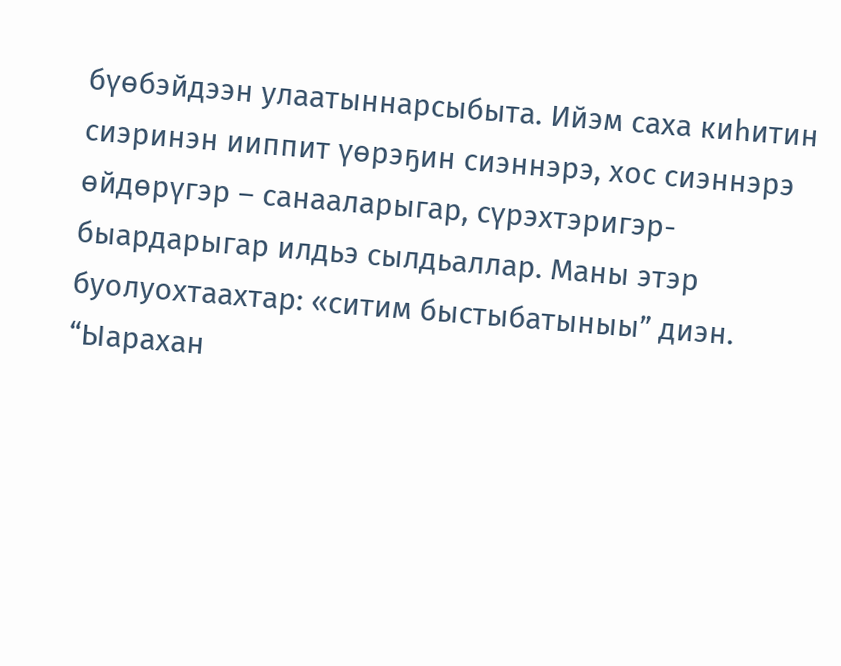бүөбэйдээн улаатыннарсыбыта. Ийэм саха киһитин сиэринэн ииппит үөрэҕин сиэннэрэ, хос сиэннэрэ өйдөрүгэр – санааларыгар, сүрэхтэригэр- быардарыгар илдьэ сылдьаллар. Маны этэр буолуохтаахтар: «ситим быстыбатыныы” диэн. “Ыарахан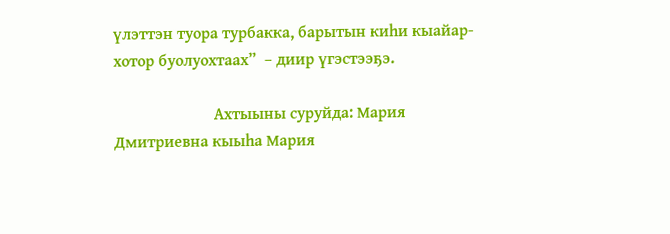үлэттэн туора турбакка, барытын киһи кыайар- хотор буолуохтаах”  – диир үгэстээҕэ.

                         Ахтыыны суруйда: Мария Дмитриевна кыыһа Мария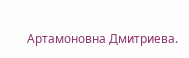Артамоновна Дмитриева.